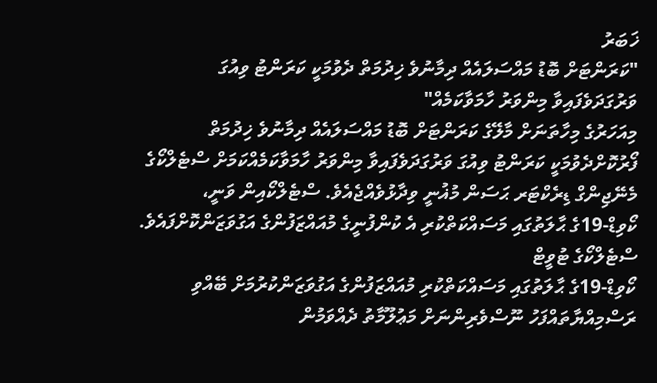ޚަބަރު
"ކަރަންޓަށް ބޮޑު މައްސަލައެއް ދިމާނުވެ ޚިދުމަތް ދެވުމަކީ ކަރަންޓު ވިއުގަ ވަރުގަދަވެފައިވާ މިންވަރު ހާމަވާކަމެއް"
މިއަހަރުގެ މިހާތަނަށް މާލޭގެ ކަރަންޓަށް ބޮޑު މައްސަލައެއް ދިމާނުވެ ޚިދުމަތް ފޯރުކޮށްދެވުމަކީ ކަރަންޓު ވިއުގަ ވަރުގަދަވެފައިވާ މިންވަރު ހާމަވާކަމެއްކަމަށް ސްޓެލްކޯގެ މެނޭޖިންގް ޑިރެކްޓަރ ޙަސަން މުޣުނީ ވިދާޅުވެއްޖެއެވެ. ސްޓެލްކޯއިން ވަނީ، ކޯވިޑް-19ގެ ޙާލަތުގައި މަސައްކަތްކުރި އެ ކުންފުނީގެ މުއައްޒަފުންގެ އަގުވަޒަންކޮށްފައެވެ.
ސްޓެލްކޯގެ ޓުވީޓް
ކޯވިޑް-19ގެ ޙާލަތުގައި މަސައްކަތްކުރި މުއައްޒަފުންގެ އަގުވަޒަންކުރުމަށް ބޭއްވި ރަސްމިއްޔާތައްފަހު ނޫސްވެރިންނަށް މަޢުލޫމާތު ދެއްވަމުން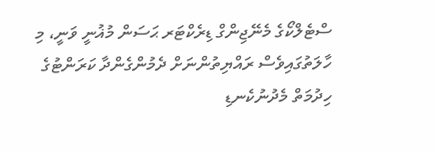ސްޓެލްކޯގެ މެނޭޖިންގް ޑިރެކްޓަރ ޙަސަން މުޣުނީ ވަނީ، މި ހާލަތުގައިވެސް ރައްޔިތުންނަށް ދެމުންގެންދާ ކަރަންޓުގެ ހިދުމަތް މެދުނުކެނޑި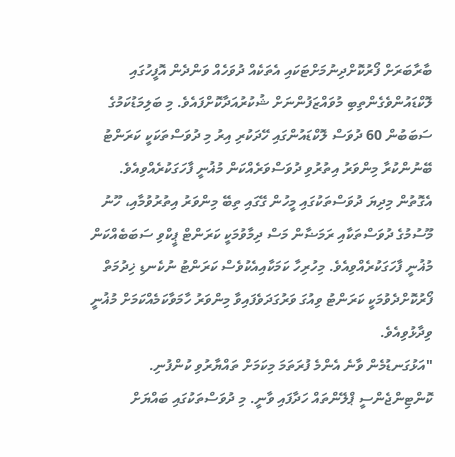ބާރާބަރަށް ފޯރުކޮށްދިނުމަށްޓަކައި އެތަކެއް ދުވަހެއް ވަންދެން އޮފީހުގައި ލޮކްޑައުންވެގެންތިބި މުވައްޒަފުންނަށް ޝުކުރުއަދާކޮށްފައެވެ. މި ބަލިމަޑުކަމުގެ ސަބަބުން 60 ދުވަސް ލޮކްޑައުންގައި ހޭދަކުރި އިރު މި ދުވަސްތަކަކީ ކަރަންޓު ބޭނުންކުރާ މިންވަރު އިތުރުވި ދުވަސްވަރެއްކަން މުޣުނީ ފާހަގަކުރެއްވިއެވެ. އެގޮތުން މިދިޔަ ދުވަސްތަކުގައި މީހުން ގޭގައި ތިބޭ މިންވަރު އިތުރުވުމާއި، ހޫނު މޫސުމުގެ ދުވަސްތަކާއި ރަމަޟާން މަސް ދިމާވުމަކީ ކަރަންޓް ޕީކްވި ސަބަބެއްކަން މުޣުނީ ފާހަގަކުރެއްވިއެވެ. މިހުރިހާ ކަމަކާއިއެކުވެސް ކަރަންޓު ނުކެނޑި ޚިދުމަތް ފޯރުކޮށްދެވުމަކީ ކަރަންޓު ވިއުގަ ވަރުގަދަވެފައިވާ މިންވަރު ހާމަވާކަމެއްކަމަށް މުޣުނީ ވިދާޅުވިއެވެ.
"އަޅުގަނޑުމެން ވާނެ އެންމެ ފުރަތަމަ މިކަމަށް ތައްޔާރުވި ކުންފުނި. ކޮންޓިންޖެންސީ ޕްލޭންތައް ހަދާފައި ވާނީ. މި ދުވަސްތަކުގައި ބައްޔަށް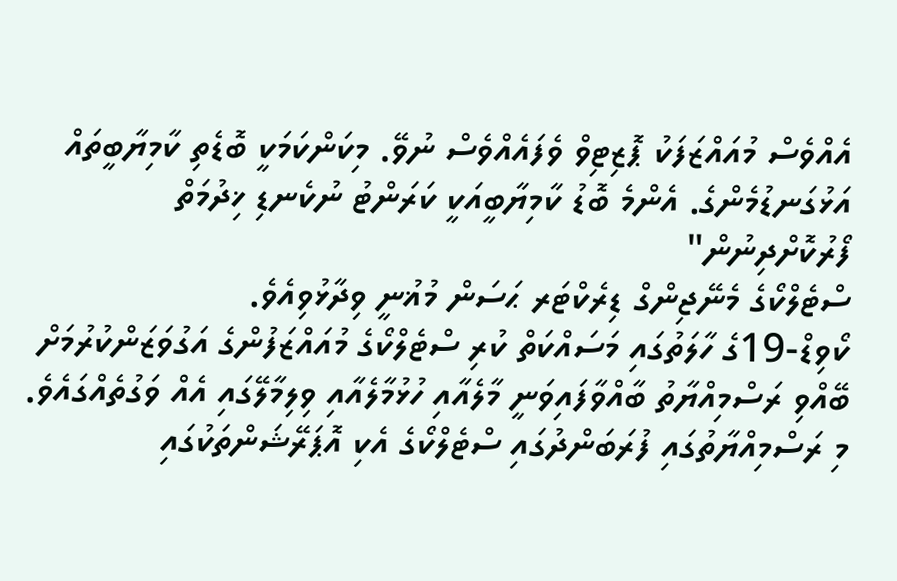އެއްވެސް މުއައްޒަފަކު ޕޮޒިޓިވް ވެފައެއްވެސް ނުވޭ. މިކަންކަމަކީ ބޮޑެތި ކާމިޔާބީތައް އަޅުގަނޑުމެންގެ. އެންމެ ބޮޑު ކާމިޔާބީއަކީ ކަރަންޓު ނުކެނޑި ޚިދުމަތް ފޯރުކޮށްދިނުން"
ސްޓެލްކޯގެ މެނޭޖިންގް ޑިރެކްޓަރ ޙަސަން މުޣުނީ ވިދާޅުވިއެވެ.
ކޯވިޑް-19ގެ ހާލަތުގައި މަސައްކަތް ކުރި ސްޓެލްކޯގެ މުއައްޒަފުންގެ އަގުވަޒަންކުރުމަށް ބޭއްވި ރަސްމިއްޔާތު ބާއްވާފައިވަނީ މާލެއާއި ހުޅުމާލެއާއި ވިލިމާލޭގައި އެއް ވަގުތެއްގައެވެ. މި ރަސްމިއްޔާތުގައި ފުރަބަންދުގައި ސްޓެލްކޯގެ އެކި އޮޕަރޭޝަންތަކުގައި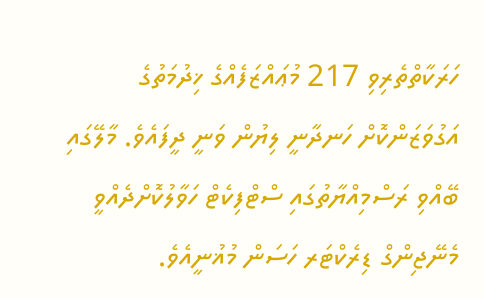ހަރަކާތްތެރިވި 217 މުޢައްޒަފެއްގެ ޚިދުމަތުގެ އަގުވަޒަންކޮށް ހަނދާނީ ލިޔުން ވަނީ ދީފައެވެ. މާލޭގައި ބޭއްވި ރަސްމިއްޔާތުގައި ސްޓްފިކެޓް ހަވާލުކޮށްދެއްވީ މެނޭޖިންގް ޑިރެކްޓަރ ހަސަން މުޣުނީއެވެ.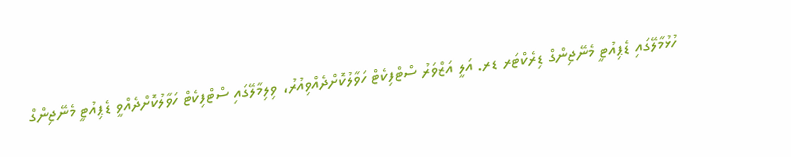ހުޅުމާލޭގައި ޑެޕިއުޓީ މެނޭޖިންގް ޑިރެކްޓަރ ޑރ. އަލީ އަޒްވަރު ސްޓްފިކެޓް ހަވާލުކޮށްދެއްވިއުރު، ވިލިމާލޭގައި ސްޓްފިކެޓް ހަވާލުކޮށްދެއްވީ ޑެޕިއުޓީ މެނޭޖިންގް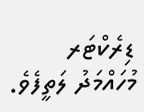ޑިރެކްޓަރ މުހައްމަދު ލަތީފެވެ.